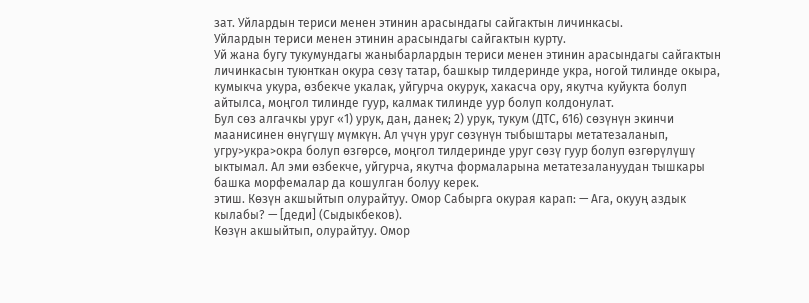зат. Уйлардын териси менен этинин арасындагы сайгактын личинкасы.
Уйлардын териси менен этинин арасындагы сайгактын курту.
Уй жана бугу тукумундагы жаныбарлардын териси менен этинин арасындагы сайгактын личинкасын туюнткан окура сөзү татар, башкыр тилдеринде укра, ногой тилинде окыра, кумыкча укура, өзбекче укалак, уйгурча окурук, хакасча ору, якутча куйукта болуп айтылса, моңгол тилинде гуур, калмак тилинде уур болуп колдонулат.
Бул сөз алгачкы уруг «1) урук, дан, данек; 2) урук, тукум (ДТС, 616) сөзүнүн экинчи маанисинен өнүгүшү мүмкүн. Ал үчүн уруг сөзүнүн тыбыштары метатезаланып, угру>укра>окра болуп өзгөрсө, моңгол тилдеринде уруг сөзү гуур болуп өзгөрүлүшү ыктымал. Ал эми өзбекче, уйгурча, якутча формаларына метатезалануудан тышкары башка морфемалар да кошулган болуу керек.
этиш. Көзүн акшыйтып олурайтуу. Омор Сабырга окурая карап: — Ага, окууң аздык кылабы? — [деди] (Сыдыкбеков).
Көзүн акшыйтып, олурайтуу. Омор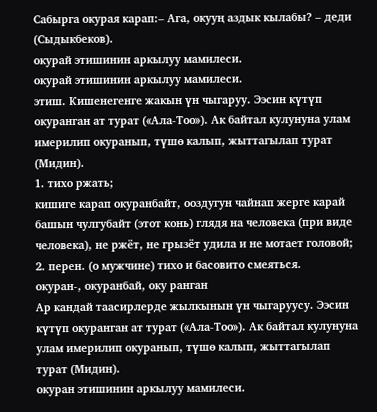Сабырга окурая карап:– Ага, окууң аздык кылабы? – деди (Сыдыкбеков).
окурай этишинин аркылуу мамилеси.
окурай этишинин аркылуу мамилеси.
этиш. Кишенегенге жакын үн чыгаруу. Ээсин күтүп окуранган ат турат («Ала-Тоо»). Ак байтал кулунуна улам имерилип окуранып, түшө калып, жыттагылап турат (Мидин).
1. тихо ржать;
кишиге карап окуранбайт, ооздугун чайнап жерге карай башын чулгубайт (этот конь) глядя на человека (при виде человека), не ржёт, не грызёт удила и не мотает головой;
2. перен. (о мужчине) тихо и басовито смеяться.
окуран-, окуранбай, оку ранган
Ар кандай таасирлерде жылкынын үн чыгаруусу. Ээсин күтүп окуранган ат турат («Ала-Тоо»). Ак байтал кулунуна улам имерилип окуранып, түшө калып, жыттагылап турат (Мидин).
окуран этишинин аркылуу мамилеси.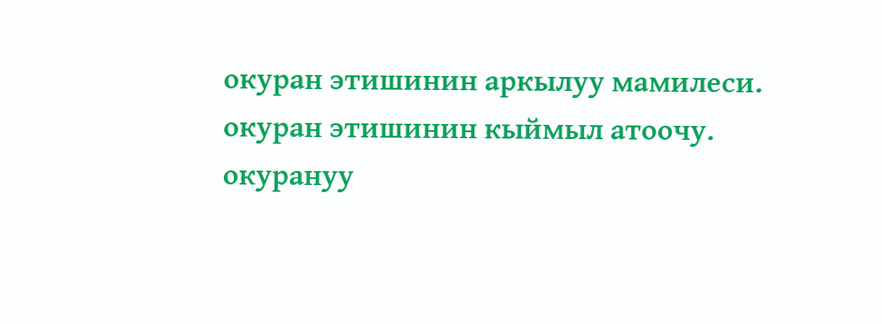окуран этишинин аркылуу мамилеси.
окуран этишинин кыймыл атоочу.
окурануу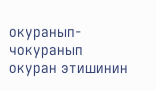окуранып-чокуранып
окуран этишинин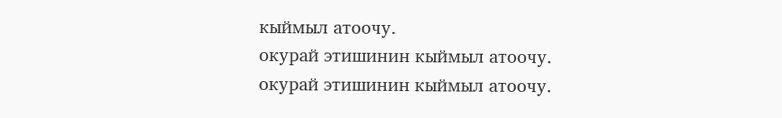кыймыл атоочу.
окурай этишинин кыймыл атоочу.
окурай этишинин кыймыл атоочу.